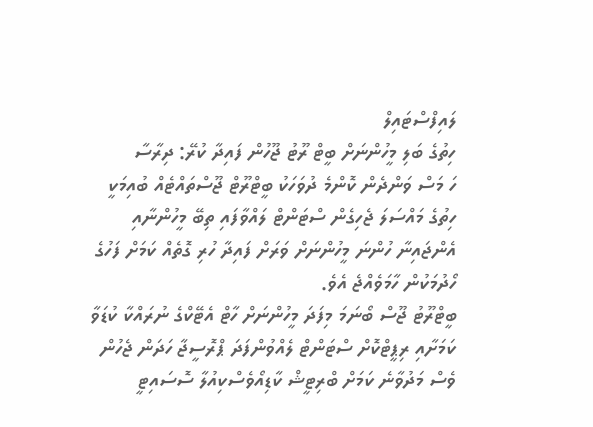ލައިފްސްޓައިލް
ހިތުގެ ބަލި މީހުންނަށް ބީޓް ރޫޓު ޖޫހުން ފައިދާ ކުރޭ: ދިރާސާ
ހަ މަސް ވަންދެން ކޮންމެ ދުވަހަކު ބީޓްރޫޓް ޖޫސްތައްޓެއް ބުއިމަކީ ހިތުގެ މައްސަލަ ޖެހިގެން ސްޓަންޓް ލައްވާފައި ތިބޭ މީހުންނާއި އެންޖައިނާ ހުންނަ މީހުންނަށް ވަރަށް ފައިދާ ހުރި ގޮތެއް ކަމަށް ފަހުގެ ހޯދުމަކުން ހާމަވެއްޖެ އެވެ.
ބީޓްރޫޓު ޖޫސް ބޯނަމަ މިފަދަ މީހުންނަށް ހާޓް އެޓޭކްގެ ނުރައްކާ ކުޑަވާ ކަމަށާއި ރިޕީޓްކޮށް ސްޓަންޓް ލެއްވުންފަދަ ޕްރޮސީޖާ ހަދަން ޖެހުން ވެސް މަދުވާނެ ކަމަށް ބްރިޓީޝް ކާޑިއޯވެސްކިއުލާ ސޮސައިޓީ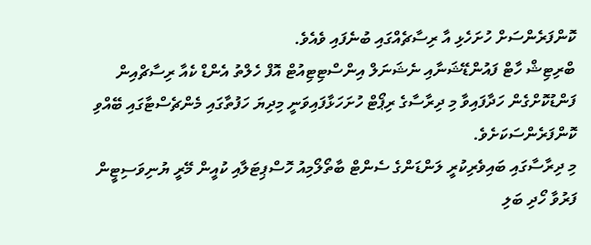ކޮންފަރެންސަށް ހުށަހެޅި އާ ރިސާޗެއްގައި ބުނެފައި ވެއެވެ.
ބްރިޓިޝް ހާޓް ފައުންޑޭޝަނާއި ނެޝަނަލް އިންސްޓިޓިއުޓް އޮފް ހެލްތު އެންޑް ކެއާ ރިސާޗްއިން ފަންޑުކޮށްގެން ހަދާފައިވާ މި ދިރާސާގެ ރިޕޯޓް ހުށަހަޅާފައިވަނީ މިދިޔަ ހަފުތާގައި މެންޗެސްޓާގައި ބޭއްވި ކޮންފަރެންސަކަށެވެ.
މި ދިރާސާގައި ބައިވެރިކުރީ ލަންޑަންގެ ސެންޓް ބާތޯލޯމިއު ހޮސްޕިޓަލާއި ކުއީން މޭރީ ޔުނިވަސިޓީން ފަރުވާ ހޯދި ބަލި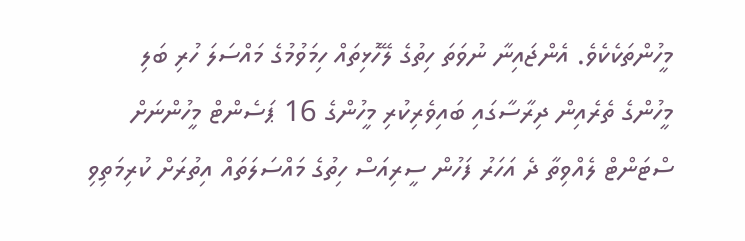މީހުންތަކެކެވެ. އެންޖައިނާ ނުވަތަ ހިތުގެ ލޭހޮޅިތައް ހިމަވުމުގެ މައްސަލަ ހުރި ބަލި މީހުންގެ ތެރެއިން ދިރާސާގައި ބައިވެރިކުރި މީހުންގެ 16 ޕަސެންޓް މީހުންނަށް ސްޓަންޓް ލެއްވިތާ ދެ އަހަރު ފަހުން ސީރިއަސް ހިތުގެ މައްސަލަތައް އިތުރަށް ކުރިމަތިވި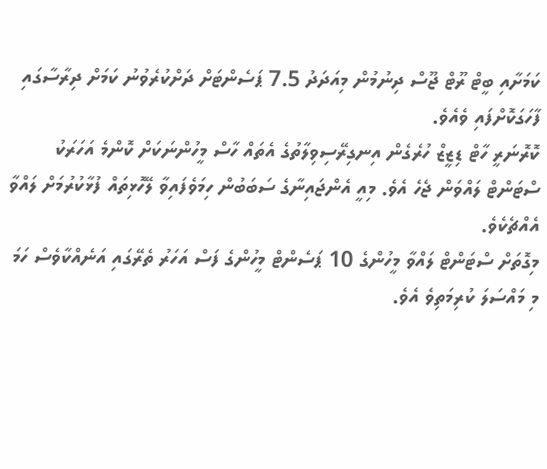ކަމަށާއި ބީޓް ރޫޓް ޖޫސް ދިނުމުން މިއަދަދު 7.5 ޕަސެންޓަށް ދަށްކުރެވުނު ކަމަށް ދިރާސާގައި ފާހަގަކޮށްފައި ވެއެވެ.
ކޮރޮނަރީ ހާޓް ޑިޒީޒް ހުރެގެން އިނގިރޭސިވިލާތުގެ އެތައް ހާސް މީހުންނަކަށް ކޮންމެ އަހަރަކު ސްޓަންޓް ލައްވަން ޖެހެ އެވެ. މިއީ އެންޖައިނާގެ ސަބަބުން ހިމަވެފައިވާ ލޭހޮޅިތައް ފުޅާކުރުމަށް ލައްވާ އެއްޗެކެވެ.
މިގޮތަށް ސްޓަންޓް ލައްވާ މީހުންގެ 10 ޕަސެންޓް މީހުންގެ ފަސް އަހަރު ތެރޭގައި އަނެއްކާވެސް ހަމަ މި މައްސަލަ ކުރިމަތިވެ އެވެ.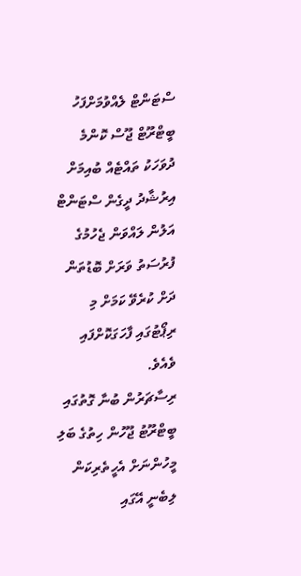ސްޓަންޓް ލެއްވުމަށްފަހު ބީޓްރޫޓް ޖޫސް ކޮންމެ ދުވަހަކު ތައްޓެއް ބުއިމަށް އިރުޝާދު ދީގެން ސްޓަންޓް އަލުން ލައްވަން ޖެހުމުގެ ފުރުސަތު ވަރަށް ބޮޑުތަން ދަށް ކުރެވޭ ކަމަށް މި ރިޕޯޓުގައި ފާހަގަކޮށްފައި ވެއެވެ.
ރިސާޗަރުން ބުނާ ގޮތުގައި ބީޓްރޫޓު ޖޫހުން ހިތުގެ ބަލި މީހުންނަށް އެހީތެރިކަން ލިބެނީ އޭގައި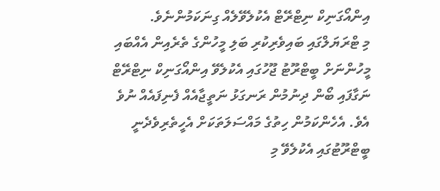އިންއޯގަނިކް ނިޓްރޭޓް އެކުލެވޭލެއް ގިނަކަމުންނެވެ.
މި ޓްރަޔަލްގައި ބައިވެރިކުރި ބަލި މީހުންގެ ތެރެއިން އެއްބައި މީހުންނަށް ބީޓްރޫޓު ޖޫހުގައި އެކުލެވޭ އިންއޯގަނިކް ނިޓްރޭޓް ނަގާފައި ބޯން ދިނުމުން ރަނގަޅު ނަތީޖާއެއް ފެނިފައެއް ނުވެ އެވެ. އެހެންކަމުން ހިތުގެ މައްސަލަތަކަށް އެހީތެރިވެދެނީ ބީޓްރޫޓުގައި އެކުލެވޭ މި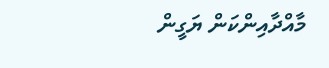މާއްދާއިންކަން ޔަގީން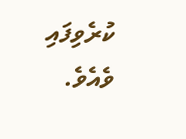ކުރެވިފައި ވެއެވެ.